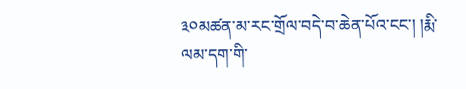༣༠མཚན་མ་རང་གྲོལ་བདེ་བ་ཆེན་པོའ་ངང་། །རྨི་ལམ་དག་གི་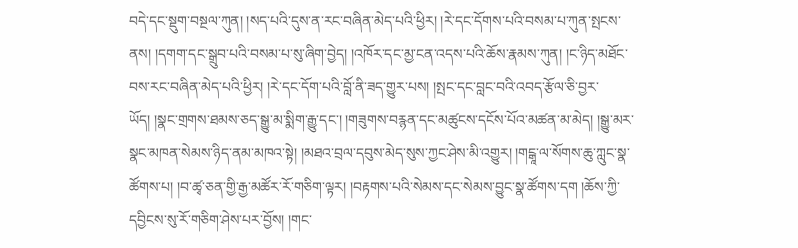བདེ་དང་སྡུག་བསྔལ་ཀུན། །སད་པའི་དུས་ན་རང་བཞིན་མེད་པའི་ཕྱིར། །རེ་དང་དོགས་པའི་བསམ་པ་ཀུན་སྤངས་ནས། །དགག་དང་སྒྲུབ་པའི་བསམ་པ་སུ་ཞིག་བྱེད། །འཁོར་དང་མྱ་ངན་འདས་པའི་ཆོས་རྣམས་ཀུན། །ང་ཉིད་མཐོང་བས་རང་བཞིན་མེད་པའི་ཕྱིར། །རེ་དང་དོག་པའི་བློ་ནི་ཟད་གྱུར་པས། །སྤང་དང་བླང་བའི་འབད་རྩོལ་ཅི་བྱར་ཡོད། །སྣང་གྲགས་ཐམས་ཅད་སྒྱུ་མ་སྨིག་རྒྱུ་དང་། །གཟུགས་བརྙན་དང་མཚུངས་དངོས་པོའ་མཚན་མ་མེད། །སྒྱུ་མར་སྣང་མཁན་སེམས་ཉིད་ནམ་མཁའ་སྟེ། །མཐའ་བྲལ་དབུས་མེད་སུས་ཀྱང་ཤེས་མི་འགྱུར། །གངྒཱ་ལ་སོགས་ཆུ་ཀླུང་སྣ་ཚོགས་པ། །བ་ཚྭ་ཅན་གྱི་རྒྱ་མཚོར་རོ་གཅིག་ལྟར། །བརྟགས་པའི་སེམས་དང་སེམས་བྱུང་སྣ་ཚོགས་དག །ཆོས་ཀྱི་དབྱིངས་སུ་རོ་གཅིག་ཤེས་པར་བྱོས། །གང་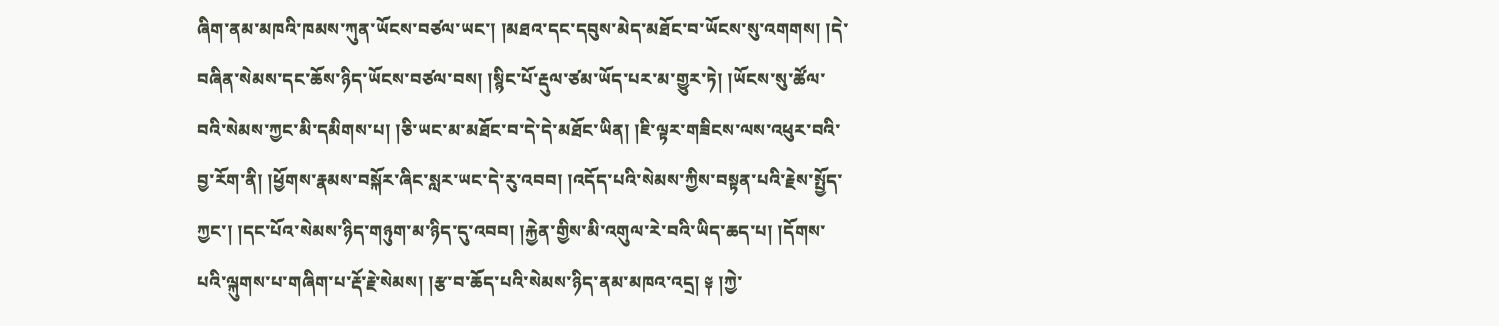ཞིག་ནམ་མཁའི་ཁམས་ཀུན་ཡོངས་བཙལ་ཡང་། །མཐའ་དང་དབུས་མེད་མཐོང་བ་ཡོངས་སུ་འགགས། །དེ་བཞིན་སེམས་དང་ཆོས་ཉིད་ཡོངས་བཙལ་བས། །སྙིང་པོ་རྡུལ་ཙམ་ཡོད་པར་མ་གྱུར་ཏེ། །ཡོངས་སུ་ཚོལ་བའི་སེམས་ཀྱང་མི་དམིགས་པ། །ཅི་ཡང་མ་མཐོང་བ་དེ་དེ་མཐོང་ཡིན། །ཇི་ལྟར་གཟིངས་ལས་འཕུར་བའི་བྱ་རོག་ནི། །ཕྱོགས་རྣམས་བསྐོར་ཞིང་སླར་ཡང་དེ་རུ་འབབ། །འདོད་པའི་སེམས་ཀྱིས་བསྟན་པའི་རྗེས་སྤྱོད་ཀྱང་། །དང་པོའ་སེམས་ཉིད་གཉུག་མ་ཉིད་དུ་འབབ། །རྐྱེན་གྱིས་མི་འགུལ་རེ་བའི་ཡིད་ཆད་པ། །དོགས་པའི་ལྐུགས་པ་གཞིག་པ་རྡོ་རྗེ་སེམས། །རྩ་བ་ཆོད་པའི་སེམས་ཉིད་ནམ་མཁའ་འདྲ། ༈ །ཀྱེ་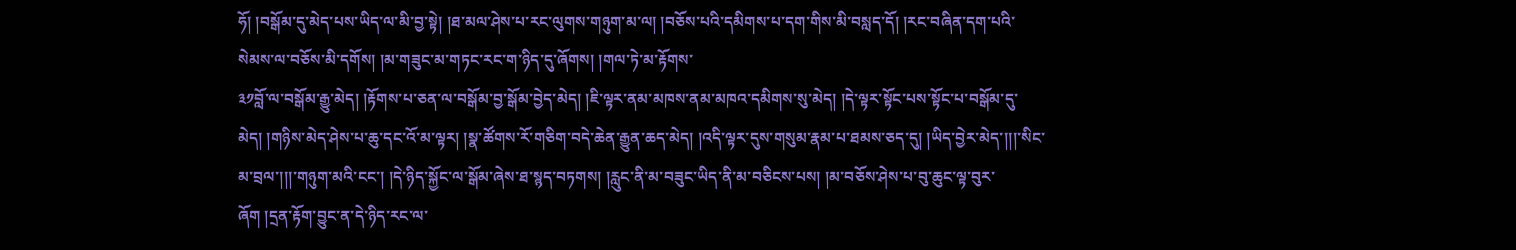ཧོ། །བསྒོམ་དུ་མེད་པས་ཡིད་ལ་མི་བྱ་སྟེ། །ཐ་མལ་ཤེས་པ་རང་ལུགས་གཉུག་མ་ལ། །བཅོས་པའི་དམིགས་པ་དག་གིས་མི་བསླད་དོ། །རང་བཞིན་དག་པའི་སེམས་ལ་བཅོས་མི་དགོས། །མ་གཟུང་མ་གཏང་རང་ག་ཉིད་དུ་ཞོགས། །གལ་ཏེ་མ་རྟོགས་
༣༡བློ་ལ་བསྒོམ་རྒྱུ་མེད། །རྟོགས་པ་ཅན་ལ་བསྒོམ་བྱ་སྒོམ་བྱེད་མེད། །ཇི་ལྟར་ནམ་མཁས་ནམ་མཁའ་དམིགས་སུ་མེད། །དེ་ལྟར་སྟོང་པས་སྟོང་པ་བསྒོམ་དུ་མེད། །གཉིས་མེད་ཤེས་པ་ཆུ་དང་འོ་མ་ལྟར། །སྣ་ཚོགས་རོ་གཅིག་བདེ་ཆེན་རྒྱུན་ཆད་མེད། །འདི་ལྟར་དུས་གསུམ་རྣམ་པ་ཐམས་ཅད་དུ། །ཡིད་བྱེར་མེད་།།།་སིང་མ་བྲལ་།།།་གཉུག་མའི་ངང་། །དེ་ཉིད་སྐྱོང་ལ་སྒོམ་ཞེས་ཐ་སྙད་བཏགས། །རླུང་ནི་མ་བཟུང་ཡིད་ནི་མ་བཅིངས་པས། །མ་བཅོས་ཤེས་པ་བུ་ཆུང་ལྟ་བུར་ཞོག །དྲན་རྟོག་བྱུང་ན་དེ་ཉིད་རང་ལ་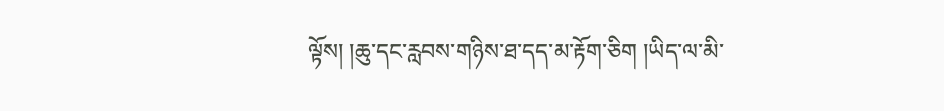ལྟོས། །ཆུ་དང་རླབས་གཉིས་ཐ་དད་མ་རྟོག་ཅིག །ཡིད་ལ་མི་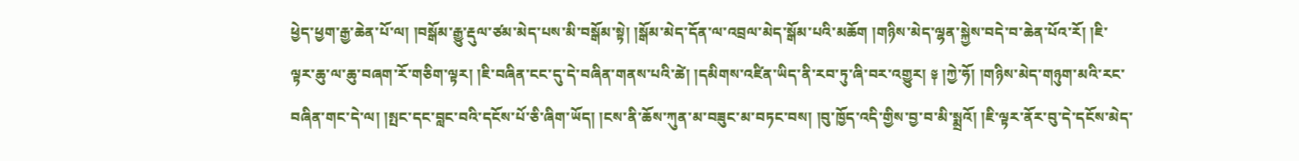ཕྱེད་ཕྱག་རྒྱ་ཆེན་པོ་ལ། །བསྒོམ་རྒྱུ་རྡུལ་ཙམ་མེད་པས་མི་བསྒོམ་སྟེ། །སྒོམ་མེད་དོན་ལ་འབྲལ་མེད་སྒོམ་པའི་མཆོག །གཉིས་མེད་ལྷན་སྐྱེས་བདེ་བ་ཆེན་པོའ་རོ། །ཇི་ལྟར་ཆུ་ལ་ཆུ་བཞག་རོ་གཅིག་ལྟར། །ཇི་བཞིན་ངང་དུ་དེ་བཞིན་གནས་པའི་ཚེ། །དམིགས་འཛིན་ཡིད་ནི་རབ་ཏུ་ཞི་བར་འགྱུར། ༈ །ཀྱེ་ཧོ། །གཉིས་མེད་གཉུག་མའི་རང་བཞིན་གང་དེ་ལ། །སྤང་དང་བླང་བའི་དངོས་པོ་ཅི་ཞིག་ཡོད། །ངས་ནི་ཆོས་ཀུན་མ་བཟུང་མ་བཏང་བས། །བུ་ཁྱོད་འདི་གྱིས་བྱ་བ་མི་སྨྲའོ། །ཇི་ལྟར་ནོར་བུ་དེ་དངོས་མེད་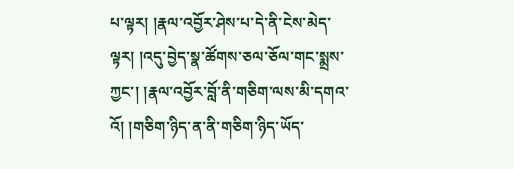པ་ལྟར། །རྣལ་འབྱོར་ཤེས་པ་དེ་ནི་ངེས་མེད་ལྟར། །འདུ་བྱེད་སྣ་ཚོགས་ཅལ་ཅོལ་གང་སྨྲས་ཀྱང་། །རྣལ་འབྱོར་བློ་ནི་གཅིག་ལས་མི་དགའ་འོ། །གཅིག་ཉིད་ན་ནི་གཅིག་ཉིད་ཡོད་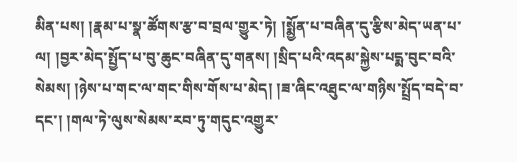མིན་པས། །རྣམ་པ་སྣ་ཚོགས་རྩ་བ་བྲལ་གྱུར་ཏེ། །སྨྱོན་པ་བཞིན་དུ་རྩིས་མེད་ཡན་པ་ལ། །བྱར་མེད་སྤྱོད་པ་བུ་ཆུང་བཞིན་དུ་གནས། །སྲིད་པའི་འདམ་སྐྱེས་པདྨ་བུང་བའི་སེམས། །ཉེས་པ་གང་ལ་གང་གིས་གོས་པ་མེད། །ཟ་ཞིང་འཐུང་ལ་གཉིས་སྤྲོད་བདེ་བ་དང་། །གལ་ཏེ་ལུས་སེམས་རབ་ཏུ་གདུང་འགྱུར་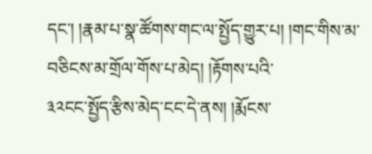དང་། །རྣམ་པ་སྣ་ཚོགས་གང་ལ་སྤྱོད་གྱུར་པ། །གང་གིས་མ་བཅིངས་མ་གྲོལ་གོས་པ་མེད། །རྟོགས་པའི་
༣༢ངང་སྤྱོད་རྩིས་མེད་ངང་དེ་ནས། །རྨོངས་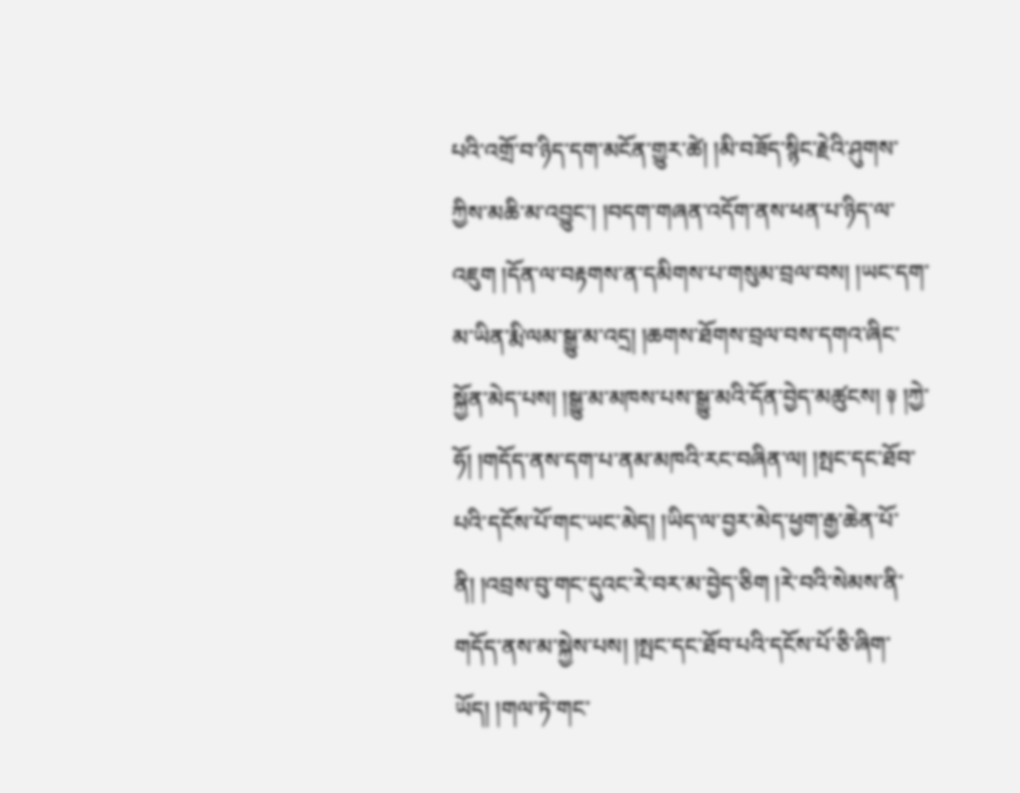པའི་འགྲོ་བ་ཉིད་དག་མངོན་གྱུར་ཚེ། །མི་བཟོད་སྙིང་རྗེའི་ཤུགས་ཀྱིས་མཆི་མ་འབྱུང་། །བདག་གཞན་འདོག་ནས་ཕན་པ་ཉིད་ལ་འཇུག །དོན་ལ་བརྟགས་ན་དམིགས་པ་གསུམ་བྲལ་བས། །ཡང་དག་མ་ཡིན་རྨི་ལམ་སྒྱུ་མ་འདྲ། །ཆགས་ཐོགས་བྲལ་བས་དགའ་ཞིང་སྐྱོན་མེད་པས། །སྒྱུ་མ་མཁས་པས་སྒྱུ་མའི་དོན་བྱེད་མཚུངས། ༈ །ཀྱེ་ཧོ། །གདོད་ནས་དག་པ་ནམ་མཁའི་རང་བཞིན་ལ། །སྤང་དང་ཐོབ་པའི་དངོས་པོ་གང་ཡང་མེད། །ཡིད་ལ་བྱར་མེད་ཕྱག་རྒྱ་ཆེན་པོ་ནི། །འབྲས་བུ་གང་དུའང་རེ་བར་མ་བྱེད་ཅིག །རེ་བའི་སེམས་ནི་གདོད་ནས་མ་སྐྱེས་པས། །སྤང་དང་ཐོབ་པའི་དངོས་པོ་ཅི་ཞིག་ཡོད། །གལ་ཏེ་གང་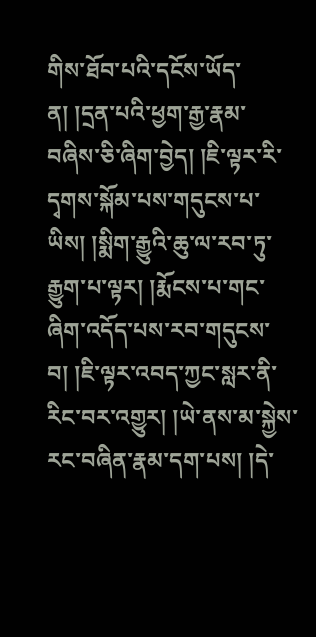གིས་ཐོབ་པའི་དངོས་ཡོད་ན། །དྲན་པའི་ཕྱག་རྒྱ་རྣམ་བཞིས་ཅི་ཞིག་བྱེད། །ཇི་ལྟར་རི་དྭགས་སྐོམ་པས་གདུངས་པ་ཡིས། །སྨིག་རྒྱུའི་ཆུ་ལ་རབ་ཏུ་རྒྱུག་པ་ལྟར། །རྨོངས་པ་གང་ཞིག་འདོད་པས་རབ་གདུངས་བ། །ཇི་ལྟར་འབད་ཀྱང་སླར་ནི་རིང་བར་འགྱུར། །ཡེ་ནས་མ་སྐྱེས་རང་བཞིན་རྣམ་དག་པས། །དེ་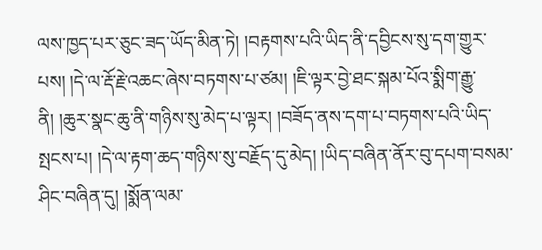ལས་ཁྱད་པར་ཅུང་ཟད་ཡོད་མིན་ཏེ། །བརྟགས་པའི་ཡིད་ནི་དབྱིངས་སུ་དག་གྱུར་པས། །དེ་ལ་རྡོ་རྗེ་འཆང་ཞེས་བཏགས་པ་ཙམ། །ཇི་ལྟར་བྱེ་ཐང་སྐམ་པོའ་སྨིག་རྒྱུ་ནི། །ཆུར་སྣང་ཆུ་ནི་གཉིས་སུ་མེད་པ་ལྟར། །བཟོད་ནས་དག་པ་བཏགས་པའི་ཡིད་སྤངས་པ། །དེ་ལ་རྟག་ཆད་གཉིས་སུ་བརྗོད་དུ་མེད། །ཡིད་བཞིན་ནོར་བུ་དཔག་བསམ་ཤིང་བཞིན་དུ། །སྨོན་ལམ་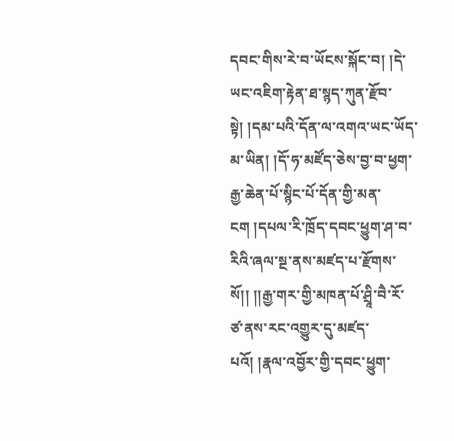དབང་གིས་རེ་བ་ཡོངས་སྐོང་བ། །དེ་ཡང་འཇིག་རྟེན་ཐ་སྙད་ཀུན་རྫོབ་སྟེ། །དམ་པའི་དོན་ལ་འགའ་ཡང་ཡོད་མ་ཡིན། །དོ་ཧ་མཛོད་ཅེས་བྱ་བ་ཕྱག་རྒྱ་ཆེན་པོ་སྙིང་པོ་དོན་གྱི་མན་ངག །དཔལ་རི་ཁྲོད་དབང་ཕྱུག་ཤ་བ་རིའི་ཞལ་སྔ་ནས་མཛད་པ་རྫོགས་སོ།། །།རྒྱ་གར་གྱི་མཁན་པོ་ཤྲཱི་བཻ་རོ་ཙ་ནས་རང་འགྱུར་དུ་མཛད་པའོ། །རྣལ་འབྱོར་གྱི་དབང་ཕྱུག་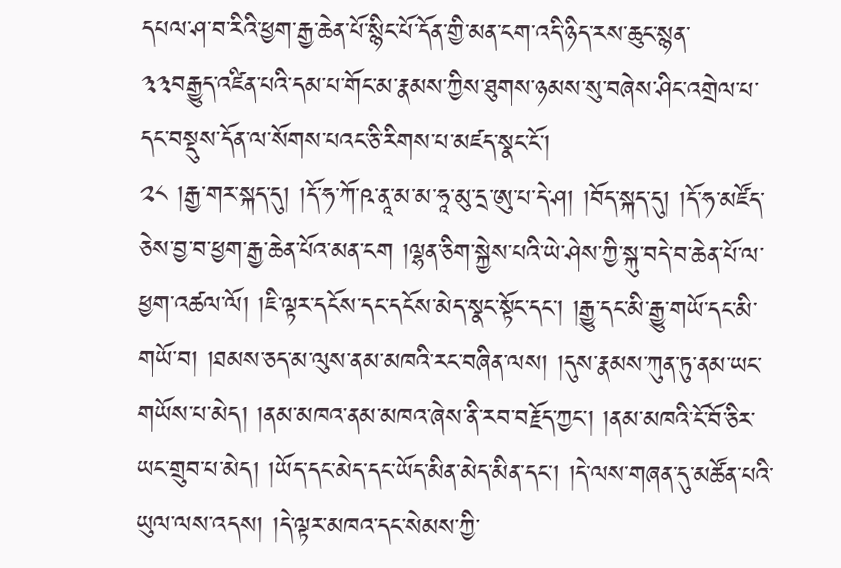དཔལ་ཤ་བ་རིའི་ཕྱག་རྒྱ་ཆེན་པོ་སྙིང་པོ་དོན་གྱི་མན་ངག་འདི་ཉིད་རས་ཆུང་སྙན་
༣༣བརྒྱུད་འཛིན་པའི་དམ་པ་གོང་མ་རྣམས་ཀྱིས་ཐུགས་ཉམས་སུ་བཞེས་ཤིང་འགྲེལ་པ་དང་བསྡུས་དོན་ལ་སོགས་པའང་ཅི་རིགས་པ་མཛད་སྣང་ངོ་།
༢༨ །རྒྱ་གར་སྐད་དུ། །དོ་ཧ་ཀོ་ཥ་ནཱ་མ་མ་ཧཱ་མུ་དྲ་ཨུ་པ་དེ་ཤ། །བོད་སྐད་དུ། །དོ་ཧ་མཛོད་ཅེས་བྱ་བ་ཕྱག་རྒྱ་ཆེན་པོའ་མན་ངག །ལྷན་ཅིག་སྐྱེས་པའི་ཡེ་ཤེས་ཀྱི་སྐུ་བདེ་བ་ཆེན་པོ་ལ་ཕྱག་འཚལ་ལོ། །ཇི་ལྟར་དངོས་དང་དངོས་མེད་སྣང་སྟོང་དང་། །རྒྱུ་དང་མི་རྒྱུ་གཡོ་དང་མི་གཡོ་བ། །ཐམས་ཅད་མ་ལུས་ནམ་མཁའི་རང་བཞིན་ལས། །དུས་རྣམས་ཀུན་ཏུ་ནམ་ཡང་གཡོས་པ་མེད། །ནམ་མཁའ་ནམ་མཁའ་ཞེས་ནི་རབ་བརྗོད་ཀྱང་། །ནམ་མཁའི་ངོ་བོ་ཅིར་ཡང་གྲུབ་པ་མེད། །ཡོད་དང་མེད་དང་ཡོད་མིན་མེད་མིན་དང་། །དེ་ལས་གཞན་དུ་མཚོན་པའི་ཡུལ་ལས་འདས། །དེ་ལྟར་མཁའ་དང་སེམས་ཀྱི་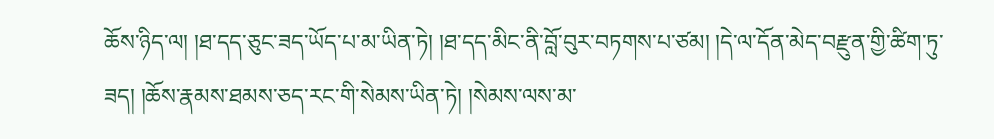ཆོས་ཉིད་ལ། །ཐ་དད་ཅུང་ཟད་ཡོད་པ་མ་ཡིན་ཏེ། །ཐ་དད་མིང་ནི་བློ་བུར་བཏགས་པ་ཙམ། །དེ་ལ་དོན་མེད་བརྫུན་གྱི་ཚིག་ཏུ་ཟད། །ཆོས་རྣམས་ཐམས་ཅད་རང་གི་སེམས་ཡིན་ཏེ། །སེམས་ལས་མ་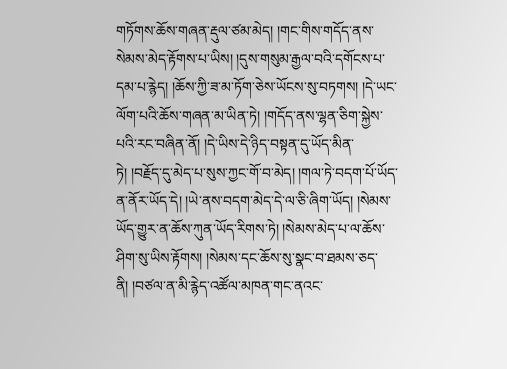གཏོགས་ཆོས་གཞན་རྡུལ་ཙམ་མེད། །གང་གིས་གདོད་ནས་སེམས་མེད་རྟོགས་པ་ཡིས། །དུས་གསུམ་རྒྱལ་བའི་དགོངས་པ་དམ་པ་རྙེད། །ཆོས་ཀྱི་ཟ་མ་ཏོག་ཅེས་ཡོངས་སུ་བཏགས། །དེ་ཡང་ལོག་པའི་ཆོས་གཞན་མ་ཡིན་ཏེ། །གདོད་ནས་ལྷན་ཅིག་སྐྱེས་པའི་རང་བཞིན་ནོ། །དེ་ཡིས་དེ་ཉིད་བསྟན་དུ་ཡོད་མིན་ཏེ། །བརྗོད་དུ་མེད་པ་སུས་ཀྱང་གོ་བ་མེད། །གལ་ཏེ་བདག་པོ་ཡོད་ན་ནོར་ཡོད་དེ། །ཡེ་ནས་བདག་མེད་དེ་ལ་ཅི་ཞིག་ཡོད། །སེམས་ཡོད་གྱུར་ན་ཆོས་ཀུན་ཡོད་རིགས་ཏེ། །སེམས་མེད་པ་ལ་ཆོས་ཤིག་སུ་ཡིས་རྟོགས། །སེམས་དང་ཆོས་སུ་སྣང་བ་ཐམས་ཅད་ནི། །བཙལ་ན་མི་རྙེད་འཚོལ་མཁན་གང་ནའང་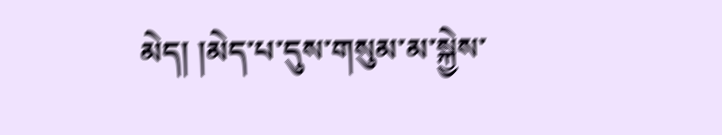མེད། །མེད་པ་དུས་གསུམ་མ་སྐྱེས་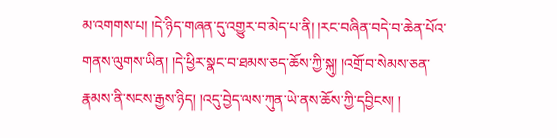མ་འགགས་པ། །དེ་ཉིད་གཞན་དུ་འགྱུར་བ་མེད་པ་ནི། །རང་བཞིན་བདེ་བ་ཆེན་པོའ་གནས་ལུགས་ཡིན། །དེ་ཕྱིར་སྣང་བ་ཐམས་ཅད་ཆོས་ཀྱི་སྐུ། །འགྲོ་བ་སེམས་ཅན་རྣམས་ནི་སངས་རྒྱས་ཉིད། །འདུ་བྱེད་ལས་ཀུན་ཡེ་ནས་ཆོས་ཀྱི་དབྱིངས། །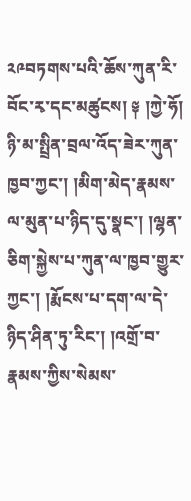༢༩བཏགས་པའི་ཆོས་ཀུན་རི་བོང་རྭ་དང་མཚུངས། ༈ །ཀྱེ་ཧོ། ཉི་མ་སྤྲིན་བྲལ་འོད་ཟེར་ཀུན་ཁྱབ་ཀྱང་། །མིག་མེད་རྣམས་ལ་མུན་པ་ཉིད་དུ་སྣང་། །ལྷན་ཅིག་སྐྱེས་པ་ཀུན་ལ་ཁྱབ་གྱུར་ཀྱང་། །རྨོངས་པ་དག་ལ་དེ་ཉིད་ཤིན་ཏུ་རིང་། །འགྲོ་བ་རྣམས་ཀྱིས་སེམས་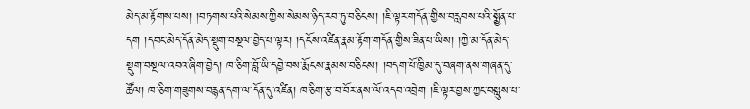མེད་མ་རྟོགས་པས། །བཏགས་པའི་སེམས་ཀྱིས་སེམས་ཉིད་རབ་ཏུ་བཅིངས། །ཇི་ལྟར་གདོན་གྱིས་བརླབས་པའི་སྨྱོན་པ་དག །དབང་མེད་དོན་མེད་སྡུག་བསྔལ་བྱེད་པ་ལྟར། །དངོས་འཛིན་རྣམ་རྟོག་གདོན་གྱིས་ཟིན་པ་ཡིས། །ཀྱེ་མ་དོན་མེད་སྡུག་བསྔལ་འབའ་ཞིག་བྱེད། ཁ་ཅིག་བློ་ཡི་དབྱེ་བས་རྨོངས་རྣམས་བཅིངས། །བདག་པོ་ཁྱིམ་དུ་བཞག་ནས་གཞན་དུ་ཚོལ། ཁ་ཅིག་གཟུགས་བརྙན་དག་ལ་དོན་དུ་འཛིན། ཁ་ཅིག་རྩ་བ་བོར་ནས་ལོ་འདབ་འབྲེག །ཇི་ལྟར་བྱས་ཀྱང་བསླུས་པ་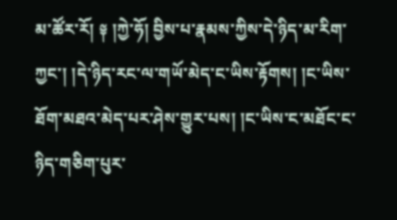མ་ཚོར་རོ། ༈ །ཀྱེ་ཧོ། བྱིས་པ་རྣམས་ཀྱིས་དེ་ཉིད་མ་རིག་ཀྱང་། །དེ་ཉིད་རང་ལ་གཡོ་མེད་ང་ཡིས་རྟོགས། །ང་ཡིས་ཐོག་མཐའ་མེད་པར་ཤེས་གྱུར་པས། །ང་ཡིས་ང་མཐོང་ང་ཉིད་གཅིག་པུར་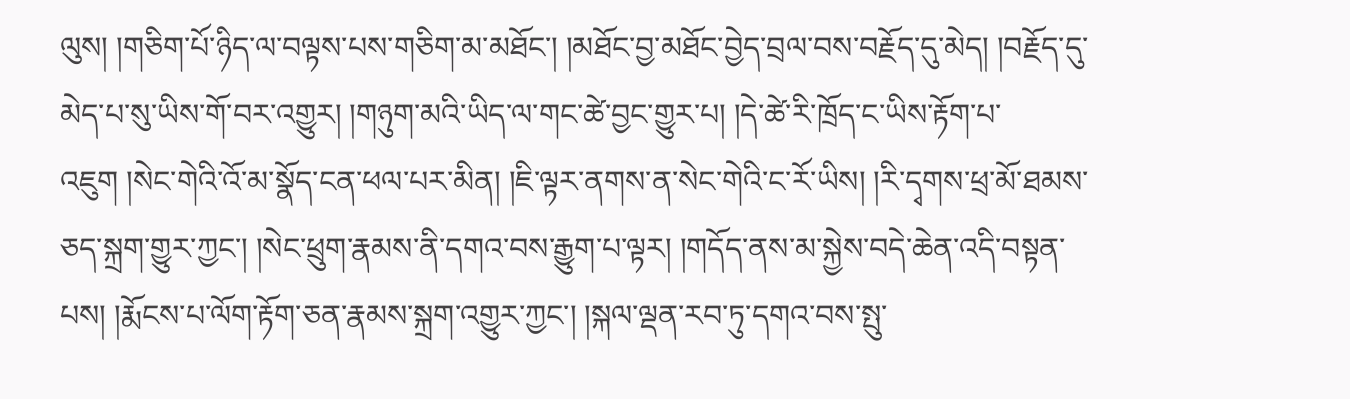ལུས། །གཅིག་པོ་ཉིད་ལ་བལྟས་པས་གཅིག་མ་མཐོང་། །མཐོང་བྱ་མཐོང་བྱེད་བྲལ་བས་བརྗོད་དུ་མེད། །བརྗོད་དུ་མེད་པ་སུ་ཡིས་གོ་བར་འགྱུར། །གཉུག་མའི་ཡིད་ལ་གང་ཚེ་བྱང་གྱུར་པ། །དེ་ཚེ་རི་ཁྲོད་ང་ཡིས་རྟོག་པ་འཇུག །སེང་གེའི་འོ་མ་སྣོད་ངན་ཕལ་པར་མིན། །ཇི་ལྟར་ནགས་ན་སེང་གེའི་ང་རོ་ཡིས། །རི་དྭགས་ཕྲ་མོ་ཐམས་ཅད་སྐྲག་གྱུར་ཀྱང་། །སེང་ཕྲུག་རྣམས་ནི་དགའ་བས་རྒྱུག་པ་ལྟར། །གདོད་ནས་མ་སྐྱེས་བདེ་ཆེན་འདི་བསྟན་པས། །རྨོངས་པ་ལོག་རྟོག་ཅན་རྣམས་སྐྲག་འགྱུར་ཀྱང་། །སྐལ་ལྡན་རབ་ཏུ་དགའ་བས་སྤུ་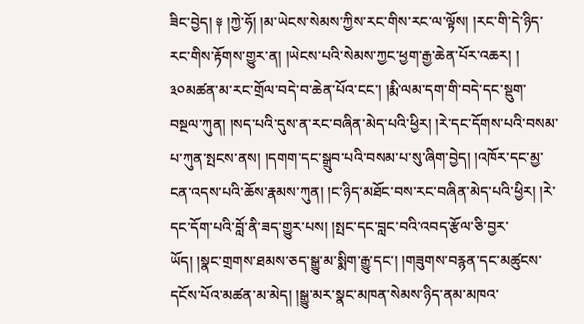ཟིང་བྱེད། ༈ །ཀྱེ་ཧོ། །མ་ཡེངས་སེམས་ཀྱིས་རང་གིས་རང་ལ་ལྟོས། །རང་གི་དེ་ཉིད་རང་གིས་རྟོགས་གྱུར་ན། །ཡེངས་པའི་སེམས་ཀྱང་ཕྱག་རྒྱ་ཆེན་པོར་འཆར། །
༣༠མཚན་མ་རང་གྲོལ་བདེ་བ་ཆེན་པོའ་ངང་། །རྨི་ལམ་དག་གི་བདེ་དང་སྡུག་བསྔལ་ཀུན། །སད་པའི་དུས་ན་རང་བཞིན་མེད་པའི་ཕྱིར། །རེ་དང་དོགས་པའི་བསམ་པ་ཀུན་སྤངས་ནས། །དགག་དང་སྒྲུབ་པའི་བསམ་པ་སུ་ཞིག་བྱེད། །འཁོར་དང་མྱ་ངན་འདས་པའི་ཆོས་རྣམས་ཀུན། །ང་ཉིད་མཐོང་བས་རང་བཞིན་མེད་པའི་ཕྱིར། །རེ་དང་དོག་པའི་བློ་ནི་ཟད་གྱུར་པས། །སྤང་དང་བླང་བའི་འབད་རྩོལ་ཅི་བྱར་ཡོད། །སྣང་གྲགས་ཐམས་ཅད་སྒྱུ་མ་སྨིག་རྒྱུ་དང་། །གཟུགས་བརྙན་དང་མཚུངས་དངོས་པོའ་མཚན་མ་མེད། །སྒྱུ་མར་སྣང་མཁན་སེམས་ཉིད་ནམ་མཁའ་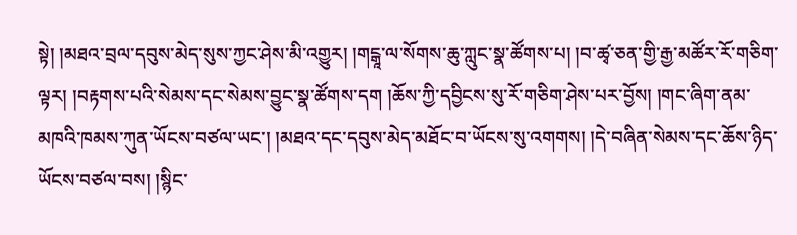སྟེ། །མཐའ་བྲལ་དབུས་མེད་སུས་ཀྱང་ཤེས་མི་འགྱུར། །གངྒཱ་ལ་སོགས་ཆུ་ཀླུང་སྣ་ཚོགས་པ། །བ་ཚྭ་ཅན་གྱི་རྒྱ་མཚོར་རོ་གཅིག་ལྟར། །བརྟགས་པའི་སེམས་དང་སེམས་བྱུང་སྣ་ཚོགས་དག །ཆོས་ཀྱི་དབྱིངས་སུ་རོ་གཅིག་ཤེས་པར་བྱོས། །གང་ཞིག་ནམ་མཁའི་ཁམས་ཀུན་ཡོངས་བཙལ་ཡང་། །མཐའ་དང་དབུས་མེད་མཐོང་བ་ཡོངས་སུ་འགགས། །དེ་བཞིན་སེམས་དང་ཆོས་ཉིད་ཡོངས་བཙལ་བས། །སྙིང་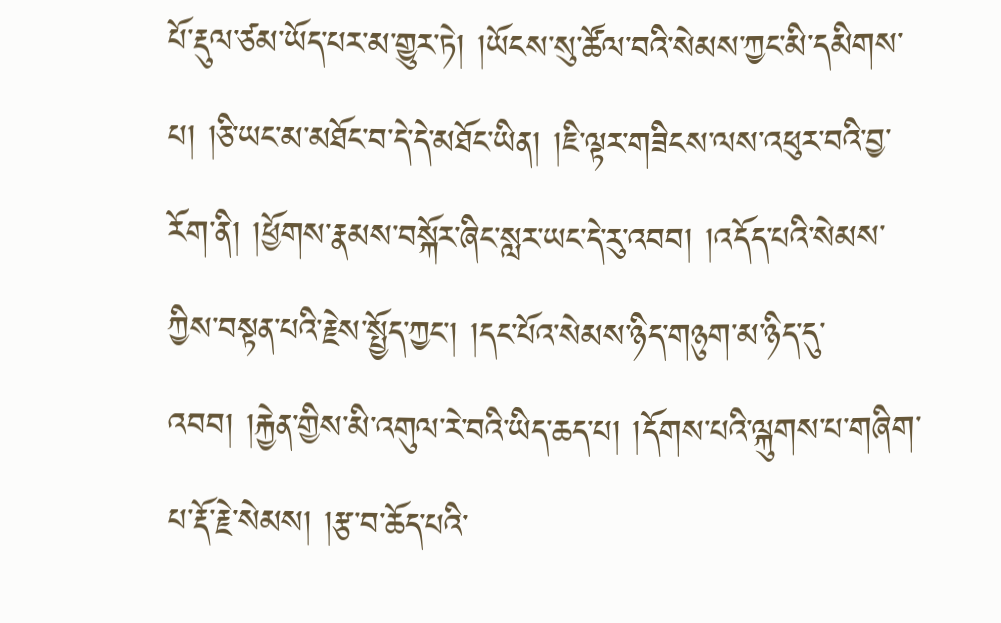པོ་རྡུལ་ཙམ་ཡོད་པར་མ་གྱུར་ཏེ། །ཡོངས་སུ་ཚོལ་བའི་སེམས་ཀྱང་མི་དམིགས་པ། །ཅི་ཡང་མ་མཐོང་བ་དེ་དེ་མཐོང་ཡིན། །ཇི་ལྟར་གཟིངས་ལས་འཕུར་བའི་བྱ་རོག་ནི། །ཕྱོགས་རྣམས་བསྐོར་ཞིང་སླར་ཡང་དེ་རུ་འབབ། །འདོད་པའི་སེམས་ཀྱིས་བསྟན་པའི་རྗེས་སྤྱོད་ཀྱང་། །དང་པོའ་སེམས་ཉིད་གཉུག་མ་ཉིད་དུ་འབབ། །རྐྱེན་གྱིས་མི་འགུལ་རེ་བའི་ཡིད་ཆད་པ། །དོགས་པའི་ལྐུགས་པ་གཞིག་པ་རྡོ་རྗེ་སེམས། །རྩ་བ་ཆོད་པའི་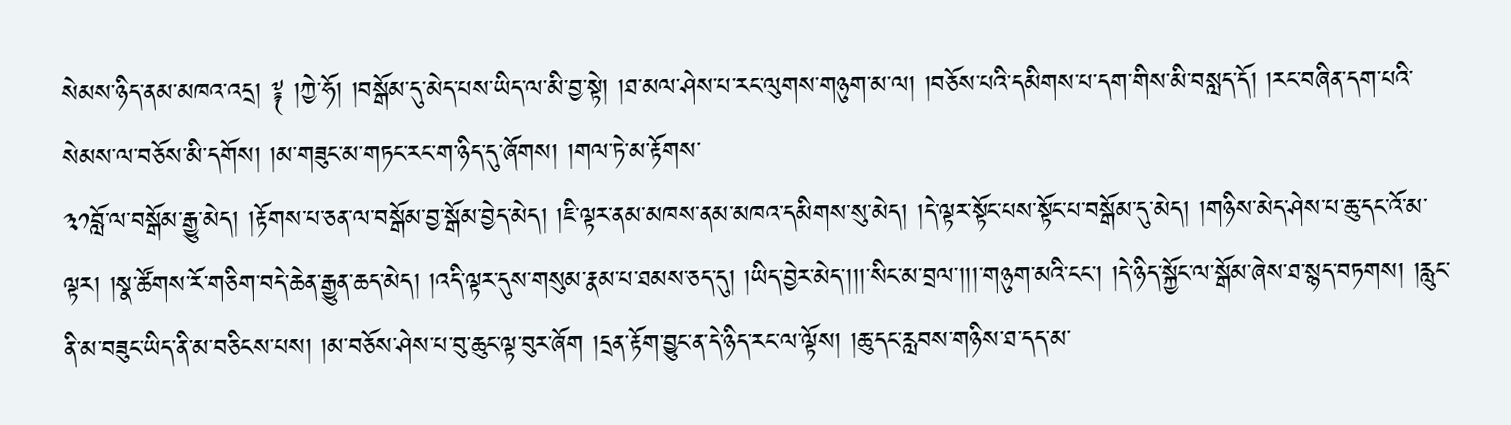སེམས་ཉིད་ནམ་མཁའ་འདྲ། ༈ །ཀྱེ་ཧོ། །བསྒོམ་དུ་མེད་པས་ཡིད་ལ་མི་བྱ་སྟེ། །ཐ་མལ་ཤེས་པ་རང་ལུགས་གཉུག་མ་ལ། །བཅོས་པའི་དམིགས་པ་དག་གིས་མི་བསླད་དོ། །རང་བཞིན་དག་པའི་སེམས་ལ་བཅོས་མི་དགོས། །མ་གཟུང་མ་གཏང་རང་ག་ཉིད་དུ་ཞོགས། །གལ་ཏེ་མ་རྟོགས་
༣༡བློ་ལ་བསྒོམ་རྒྱུ་མེད། །རྟོགས་པ་ཅན་ལ་བསྒོམ་བྱ་སྒོམ་བྱེད་མེད། །ཇི་ལྟར་ནམ་མཁས་ནམ་མཁའ་དམིགས་སུ་མེད། །དེ་ལྟར་སྟོང་པས་སྟོང་པ་བསྒོམ་དུ་མེད། །གཉིས་མེད་ཤེས་པ་ཆུ་དང་འོ་མ་ལྟར། །སྣ་ཚོགས་རོ་གཅིག་བདེ་ཆེན་རྒྱུན་ཆད་མེད། །འདི་ལྟར་དུས་གསུམ་རྣམ་པ་ཐམས་ཅད་དུ། །ཡིད་བྱེར་མེད་།།།་སིང་མ་བྲལ་།།།་གཉུག་མའི་ངང་། །དེ་ཉིད་སྐྱོང་ལ་སྒོམ་ཞེས་ཐ་སྙད་བཏགས། །རླུང་ནི་མ་བཟུང་ཡིད་ནི་མ་བཅིངས་པས། །མ་བཅོས་ཤེས་པ་བུ་ཆུང་ལྟ་བུར་ཞོག །དྲན་རྟོག་བྱུང་ན་དེ་ཉིད་རང་ལ་ལྟོས། །ཆུ་དང་རླབས་གཉིས་ཐ་དད་མ་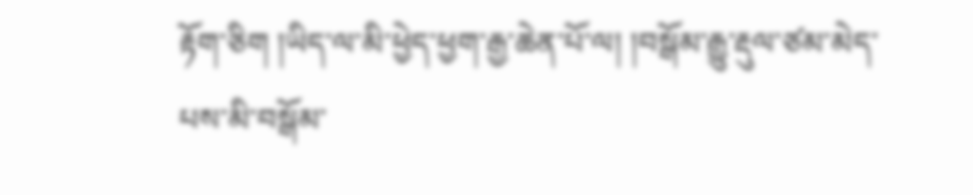རྟོག་ཅིག །ཡིད་ལ་མི་ཕྱེད་ཕྱག་རྒྱ་ཆེན་པོ་ལ། །བསྒོམ་རྒྱུ་རྡུལ་ཙམ་མེད་པས་མི་བསྒོམ་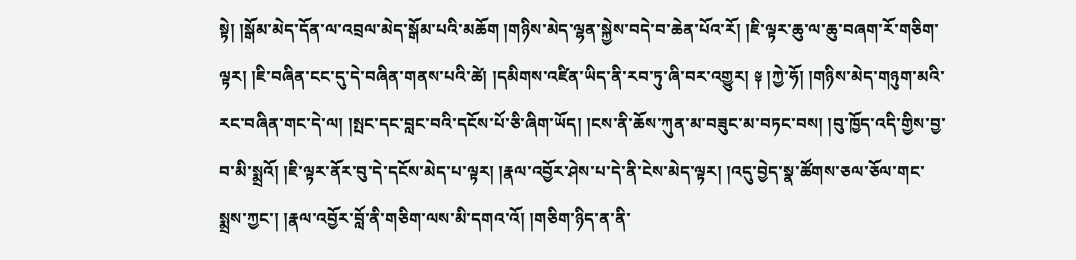སྟེ། །སྒོམ་མེད་དོན་ལ་འབྲལ་མེད་སྒོམ་པའི་མཆོག །གཉིས་མེད་ལྷན་སྐྱེས་བདེ་བ་ཆེན་པོའ་རོ། །ཇི་ལྟར་ཆུ་ལ་ཆུ་བཞག་རོ་གཅིག་ལྟར། །ཇི་བཞིན་ངང་དུ་དེ་བཞིན་གནས་པའི་ཚེ། །དམིགས་འཛིན་ཡིད་ནི་རབ་ཏུ་ཞི་བར་འགྱུར། ༈ །ཀྱེ་ཧོ། །གཉིས་མེད་གཉུག་མའི་རང་བཞིན་གང་དེ་ལ། །སྤང་དང་བླང་བའི་དངོས་པོ་ཅི་ཞིག་ཡོད། །ངས་ནི་ཆོས་ཀུན་མ་བཟུང་མ་བཏང་བས། །བུ་ཁྱོད་འདི་གྱིས་བྱ་བ་མི་སྨྲའོ། །ཇི་ལྟར་ནོར་བུ་དེ་དངོས་མེད་པ་ལྟར། །རྣལ་འབྱོར་ཤེས་པ་དེ་ནི་ངེས་མེད་ལྟར། །འདུ་བྱེད་སྣ་ཚོགས་ཅལ་ཅོལ་གང་སྨྲས་ཀྱང་། །རྣལ་འབྱོར་བློ་ནི་གཅིག་ལས་མི་དགའ་འོ། །གཅིག་ཉིད་ན་ནི་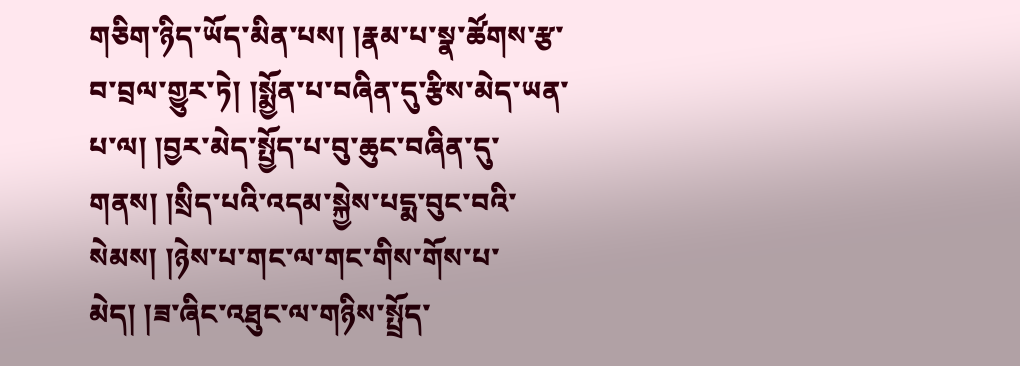གཅིག་ཉིད་ཡོད་མིན་པས། །རྣམ་པ་སྣ་ཚོགས་རྩ་བ་བྲལ་གྱུར་ཏེ། །སྨྱོན་པ་བཞིན་དུ་རྩིས་མེད་ཡན་པ་ལ། །བྱར་མེད་སྤྱོད་པ་བུ་ཆུང་བཞིན་དུ་གནས། །སྲིད་པའི་འདམ་སྐྱེས་པདྨ་བུང་བའི་སེམས། །ཉེས་པ་གང་ལ་གང་གིས་གོས་པ་མེད། །ཟ་ཞིང་འཐུང་ལ་གཉིས་སྤྲོད་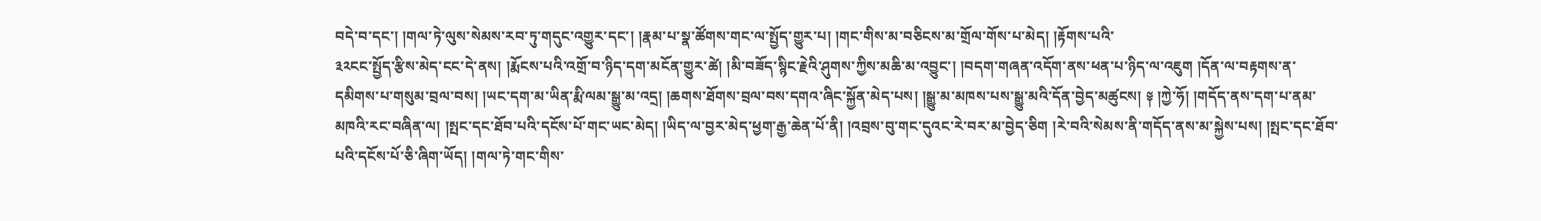བདེ་བ་དང་། །གལ་ཏེ་ལུས་སེམས་རབ་ཏུ་གདུང་འགྱུར་དང་། །རྣམ་པ་སྣ་ཚོགས་གང་ལ་སྤྱོད་གྱུར་པ། །གང་གིས་མ་བཅིངས་མ་གྲོལ་གོས་པ་མེད། །རྟོགས་པའི་
༣༢ངང་སྤྱོད་རྩིས་མེད་ངང་དེ་ནས། །རྨོངས་པའི་འགྲོ་བ་ཉིད་དག་མངོན་གྱུར་ཚེ། །མི་བཟོད་སྙིང་རྗེའི་ཤུགས་ཀྱིས་མཆི་མ་འབྱུང་། །བདག་གཞན་འདོག་ནས་ཕན་པ་ཉིད་ལ་འཇུག །དོན་ལ་བརྟགས་ན་དམིགས་པ་གསུམ་བྲལ་བས། །ཡང་དག་མ་ཡིན་རྨི་ལམ་སྒྱུ་མ་འདྲ། །ཆགས་ཐོགས་བྲལ་བས་དགའ་ཞིང་སྐྱོན་མེད་པས། །སྒྱུ་མ་མཁས་པས་སྒྱུ་མའི་དོན་བྱེད་མཚུངས། ༈ །ཀྱེ་ཧོ། །གདོད་ནས་དག་པ་ནམ་མཁའི་རང་བཞིན་ལ། །སྤང་དང་ཐོབ་པའི་དངོས་པོ་གང་ཡང་མེད། །ཡིད་ལ་བྱར་མེད་ཕྱག་རྒྱ་ཆེན་པོ་ནི། །འབྲས་བུ་གང་དུའང་རེ་བར་མ་བྱེད་ཅིག །རེ་བའི་སེམས་ནི་གདོད་ནས་མ་སྐྱེས་པས། །སྤང་དང་ཐོབ་པའི་དངོས་པོ་ཅི་ཞིག་ཡོད། །གལ་ཏེ་གང་གིས་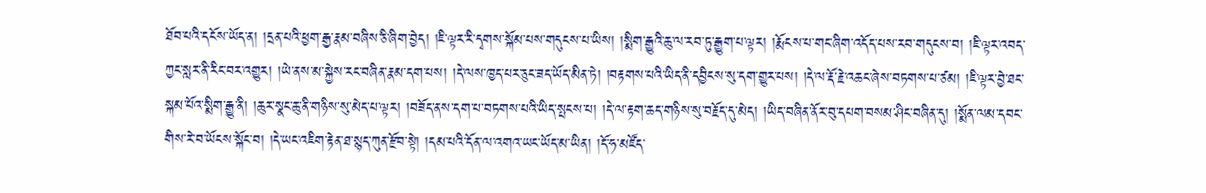ཐོབ་པའི་དངོས་ཡོད་ན། །དྲན་པའི་ཕྱག་རྒྱ་རྣམ་བཞིས་ཅི་ཞིག་བྱེད། །ཇི་ལྟར་རི་དྭགས་སྐོམ་པས་གདུངས་པ་ཡིས། །སྨིག་རྒྱུའི་ཆུ་ལ་རབ་ཏུ་རྒྱུག་པ་ལྟར། །རྨོངས་པ་གང་ཞིག་འདོད་པས་རབ་གདུངས་བ། །ཇི་ལྟར་འབད་ཀྱང་སླར་ནི་རིང་བར་འགྱུར། །ཡེ་ནས་མ་སྐྱེས་རང་བཞིན་རྣམ་དག་པས། །དེ་ལས་ཁྱད་པར་ཅུང་ཟད་ཡོད་མིན་ཏེ། །བརྟགས་པའི་ཡིད་ནི་དབྱིངས་སུ་དག་གྱུར་པས། །དེ་ལ་རྡོ་རྗེ་འཆང་ཞེས་བཏགས་པ་ཙམ། །ཇི་ལྟར་བྱེ་ཐང་སྐམ་པོའ་སྨིག་རྒྱུ་ནི། །ཆུར་སྣང་ཆུ་ནི་གཉིས་སུ་མེད་པ་ལྟར། །བཟོད་ནས་དག་པ་བཏགས་པའི་ཡིད་སྤངས་པ། །དེ་ལ་རྟག་ཆད་གཉིས་སུ་བརྗོད་དུ་མེད། །ཡིད་བཞིན་ནོར་བུ་དཔག་བསམ་ཤིང་བཞིན་དུ། །སྨོན་ལམ་དབང་གིས་རེ་བ་ཡོངས་སྐོང་བ། །དེ་ཡང་འཇིག་རྟེན་ཐ་སྙད་ཀུན་རྫོབ་སྟེ། །དམ་པའི་དོན་ལ་འགའ་ཡང་ཡོད་མ་ཡིན། །དོ་ཧ་མཛོད་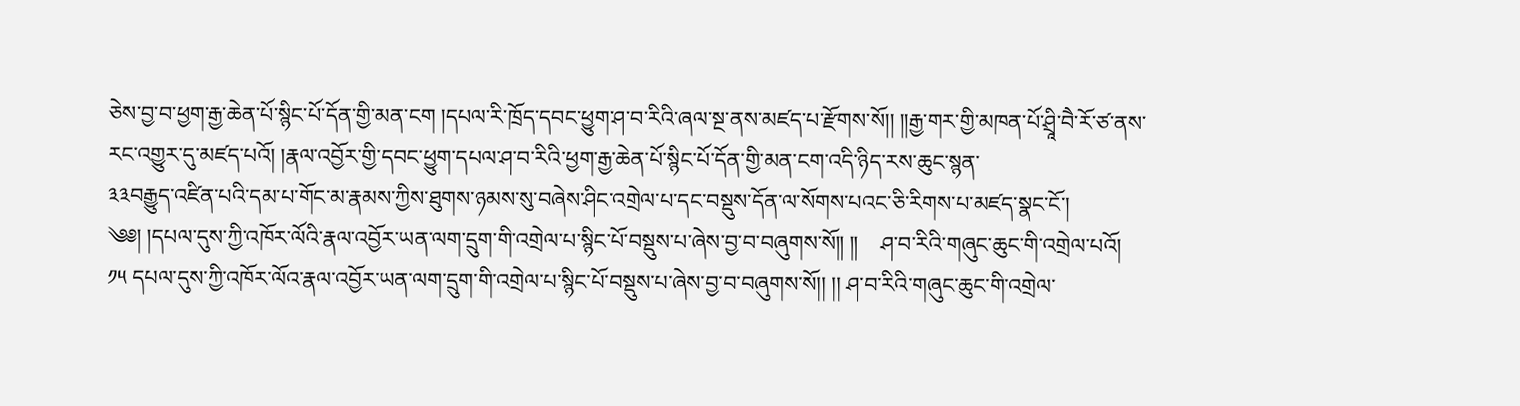ཅེས་བྱ་བ་ཕྱག་རྒྱ་ཆེན་པོ་སྙིང་པོ་དོན་གྱི་མན་ངག །དཔལ་རི་ཁྲོད་དབང་ཕྱུག་ཤ་བ་རིའི་ཞལ་སྔ་ནས་མཛད་པ་རྫོགས་སོ།། །།རྒྱ་གར་གྱི་མཁན་པོ་ཤྲཱི་བཻ་རོ་ཙ་ནས་རང་འགྱུར་དུ་མཛད་པའོ། །རྣལ་འབྱོར་གྱི་དབང་ཕྱུག་དཔལ་ཤ་བ་རིའི་ཕྱག་རྒྱ་ཆེན་པོ་སྙིང་པོ་དོན་གྱི་མན་ངག་འདི་ཉིད་རས་ཆུང་སྙན་
༣༣བརྒྱུད་འཛིན་པའི་དམ་པ་གོང་མ་རྣམས་ཀྱིས་ཐུགས་ཉམས་སུ་བཞེས་ཤིང་འགྲེལ་པ་དང་བསྡུས་དོན་ལ་སོགས་པའང་ཅི་རིགས་པ་མཛད་སྣང་ངོ་།
༄༅། །དཔལ་དུས་ཀྱི་འཁོར་ལོའི་རྣལ་འབྱོར་ཡན་ལག་དྲུག་གི་འགྲེལ་པ་སྙིང་པོ་བསྡུས་པ་ཞེས་བྱ་བ་བཞུགས་སོ༎ ༎    ཤ་བ་རིའི་གཞུང་ཆུང་གི་འགྲེལ་པའོ།
༡༥ དཔལ་དུས་ཀྱི་འཁོར་ལོའ་རྣལ་འབྱོར་ཡན་ལག་དྲུག་གི་འགྲེལ་པ་སྙིང་པོ་བསྡུས་པ་ཞེས་བྱ་བ་བཞུགས་སོ།། །། ཤ་བ་རིའི་གཞུང་ཆུང་གི་འགྲེལ་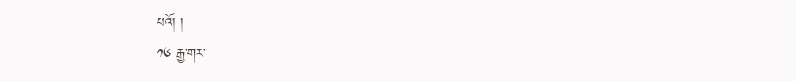པའོ། །
༡༦ རྒྱ་གར་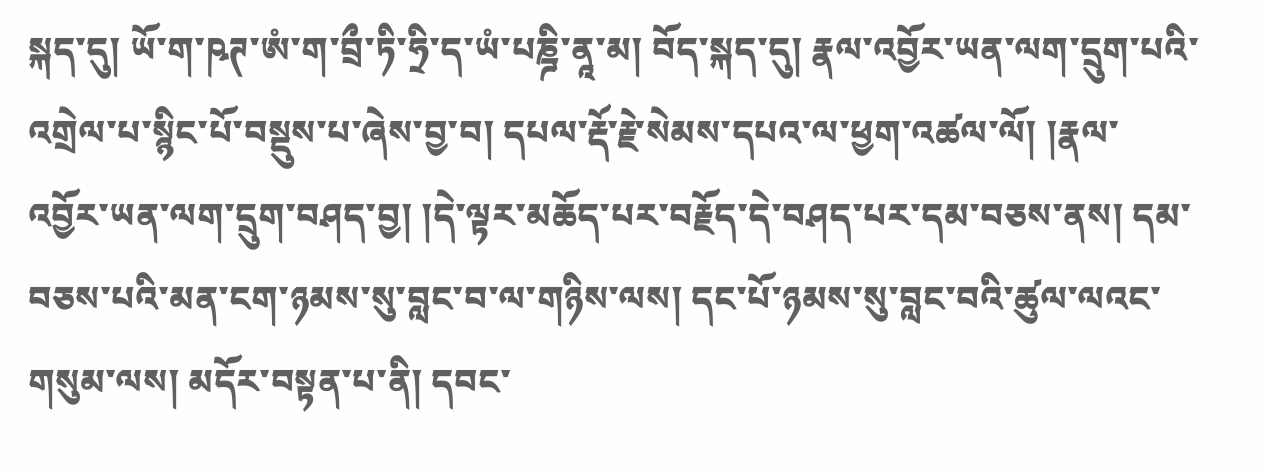སྐད་དུ། ཡོ་ག་ཥཊ་ཨཾ་ག་བྲྀ་ཏི་ཧྲི་ད་ཡཾ་པཎྜི་ནཱ་མ། བོད་སྐད་དུ། རྣལ་འབྱོར་ཡན་ལག་དྲུག་པའི་འགྲེལ་པ་སྙིང་པོ་བསྡུས་པ་ཞེས་བྱ་བ། དཔལ་རྡོ་རྗེ་སེམས་དཔའ་ལ་ཕྱག་འཚལ་ལོ། །རྣལ་འབྱོར་ཡན་ལག་དྲུག་བཤད་བྱ། །དེ་ལྟར་མཆོད་པར་བརྗོད་དེ་བཤད་པར་དམ་བཅས་ནས། དམ་བཅས་པའི་མན་ངག་ཉམས་སུ་བླང་བ་ལ་གཉིས་ལས། དང་པོ་ཉམས་སུ་བླང་བའི་ཚུལ་ལའང་གསུམ་ལས། མདོར་བསྟན་པ་ནི། དབང་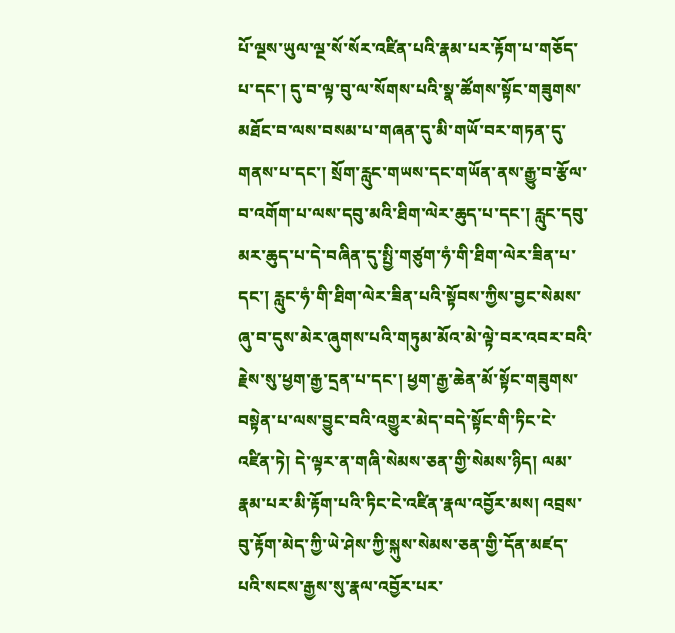པོ་ལྔས་ཡུལ་ལྔ་སོ་སོར་འཛིན་པའི་རྣམ་པར་རྟོག་པ་གཅོད་པ་དང་། དུ་བ་ལྟ་བུ་ལ་སོགས་པའི་སྣ་ཚོགས་སྟོང་གཟུགས་མཐོང་བ་ལས་བསམ་པ་གཞན་དུ་མི་གཡོ་བར་གཏན་དུ་གནས་པ་དང་། སྲོག་རླུང་གཡས་དང་གཡོན་ནས་རྒྱུ་བ་རྩོལ་བ་འགོག་པ་ལས་དབུ་མའི་ཐིག་ལེར་ཆུད་པ་དང་། རླུང་དབུ་མར་ཆུད་པ་དེ་བཞིན་དུ་སྤྱི་གཙུག་ཧཾ་གི་ཐིག་ལེར་ཟིན་པ་དང་། རླུང་ཧཾ་གི་ཐིག་ལེར་ཟིན་པའི་སྟོབས་ཀྱིས་བྱང་སེམས་ཞུ་བ་དུས་མེར་ཞུགས་པའི་གཏུམ་མོའ་མེ་ལྟེ་བར་འབར་བའི་རྗེས་སུ་ཕྱག་རྒྱ་དྲན་པ་དང་། ཕྱག་རྒྱ་ཆེན་མོ་སྟོང་གཟུགས་བསྟེན་པ་ལས་བྱུང་བའི་འགྱུར་མེད་བདེ་སྟོང་གི་ཏིང་ངེ་འཛིན་ཏེ། དེ་ལྟར་ན་གཞི་སེམས་ཅན་གྱི་སེམས་ཉིད། ལམ་རྣམ་པར་མི་རྟོག་པའི་ཏིང་ངེ་འཛིན་རྣལ་འབྱོར་མས། འབྲས་བུ་རྟོག་མེད་ཀྱི་ཡེ་ཤེས་ཀྱི་སྐུས་སེམས་ཅན་གྱི་དོན་མཛད་པའི་སངས་རྒྱས་སུ་རྣལ་འབྱོར་པར་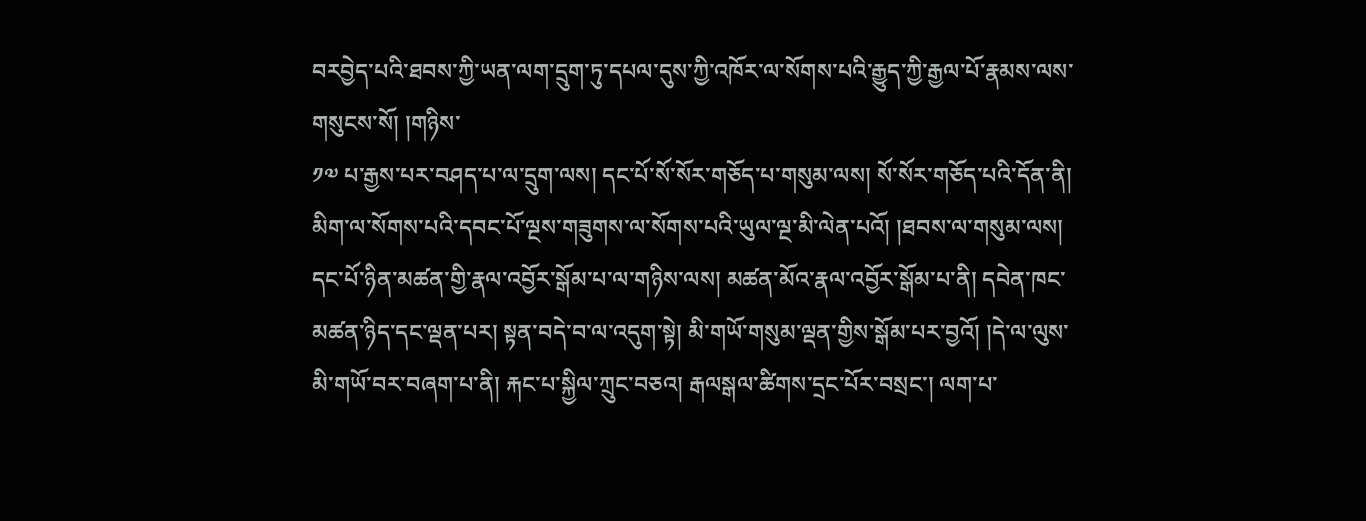བརབྱེད་པའི་ཐབས་ཀྱི་ཡན་ལག་དྲུག་ཏུ་དཔལ་དུས་ཀྱི་འཁོར་ལ་སོགས་པའི་རྒྱུད་ཀྱི་རྒྱལ་པོ་རྣམས་ལས་གསུངས་སོ། །གཉིས་
༡༧ པ་རྒྱས་པར་བཤད་པ་ལ་དྲུག་ལས། དང་པོ་སོ་སོར་གཅོད་པ་གསུམ་ལས། སོ་སོར་གཅོད་པའི་དོན་ནི། མིག་ལ་སོགས་པའི་དབང་པོ་ལྔས་གཟུགས་ལ་སོགས་པའི་ཡུལ་ལྔ་མི་ལེན་པའོ། །ཐབས་ལ་གསུམ་ལས། དང་པོ་ཉིན་མཚན་གྱི་རྣལ་འབྱོར་སྒོམ་པ་ལ་གཉིས་ལས། མཚན་མོའ་རྣལ་འབྱོར་སྒོམ་པ་ནི། དབེན་ཁང་མཚན་ཉིད་དང་ལྡན་པར། སྟན་བདེ་བ་ལ་འདུག་སྟེ། མི་གཡོ་གསུམ་ལྡན་གྱིས་སྒོམ་པར་བྱའོ། །དེ་ལ་ལུས་མི་གཡོ་བར་བཞག་པ་ནི། རྐང་པ་སྐྱིལ་ཀྲུང་བཅའ། རྒལསྒལ་ཚིགས་དྲང་པོར་བསྲང་། ལག་པ་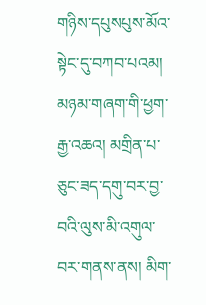གཉིས་དཔུསཔུས་མོའ་སྟེང་དུ་བཀབ་པའམ། མཉམ་གཞག་གི་ཕྱག་རྒྱ་འཆའ། མགྲིན་པ་ཅུང་ཟད་དགུ་བར་བྱ་བའི་ལུས་མི་འགུལ་བར་གནས་ནས། མིག་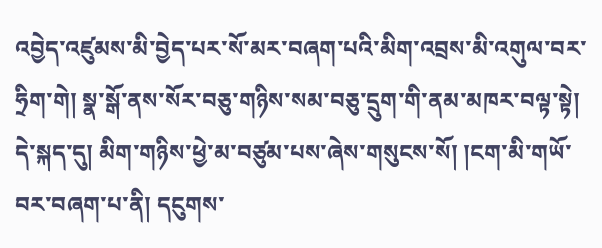འབྱེད་འཛུམས་མི་བྱེད་པར་སོ་མར་བཞག་པའི་མིག་འབྲས་མི་འགུལ་བར་ཧྲིག་གེ། སྣ་སྒོ་ནས་སོར་བཅུ་གཉིས་སམ་བཅུ་དྲུག་གི་ནམ་མཁར་བལྟ་སྟེ། དེ་སྐད་དུ། མིག་གཉིས་ཕྱེ་མ་བཙུམ་པས་ཞེས་གསུངས་སོ། །ངག་མི་གཡོ་བར་བཞག་པ་ནི། དངུགས་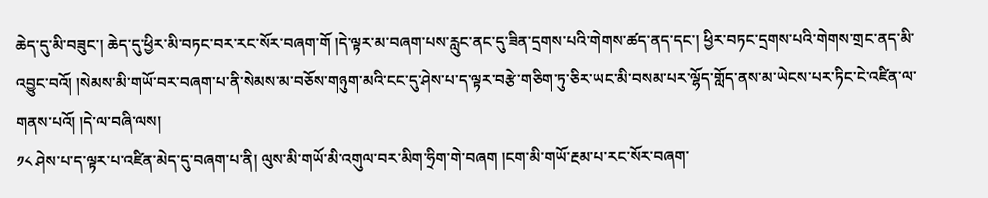ཆེད་དུ་མི་བཟུང་། ཆེད་དུ་ཕྱིར་མི་བཏང་བར་རང་སོར་བཞག་གོ །དེ་ལྟར་མ་བཞག་པས་རླུང་ནང་དུ་ཟིན་དྲགས་པའི་གེགས་ཚད་ནད་དང་། ཕྱིར་བཏང་དྲགས་པའི་གེགས་གྲང་ནད་མི་འབྱུང་བའོ། །སེམས་མི་གཡོ་བར་བཞག་པ་ནི་སེམས་མ་བཅོས་གཉུག་མའི་ངང་དུ་ཤེས་པ་ད་ལྟར་བརྩེ་གཅིག་ཏུ་ཅིར་ཡང་མི་བསམ་པར་ལྷོད་གློད་ནས་མ་ཡེངས་པར་ཏིང་ངེ་འཛིན་ལ་གནས་པའོ། །དེ་ལ་བཞི་ལས།
༡༨ ཤེས་པ་ད་ལྟར་པ་འཛིན་མེད་དུ་བཞག་པ་ནི། ལུས་མི་གཡོ་མི་འགུལ་བར་མིག་ཧྲིག་གེ་བཞག །ངག་མི་གཡོ་རྔམ་པ་རང་སོར་བཞག་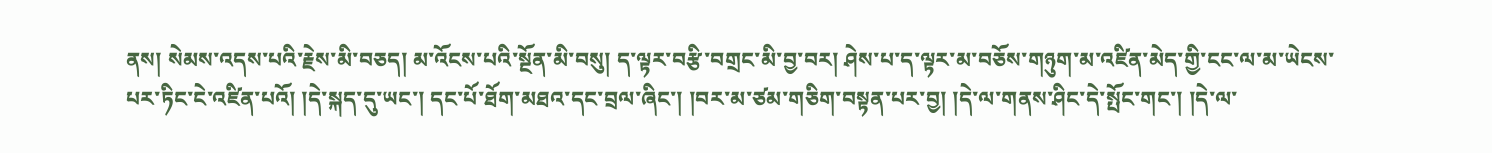ནས། སེམས་འདས་པའི་རྗེས་མི་བཅད། མ་འོངས་པའི་སྔོན་མི་བསུ། ད་ལྟར་བརྩི་བགྲང་མི་བྱ་བར། ཤེས་པ་ད་ལྟར་མ་བཅོས་གཉུག་མ་འཛིན་མེད་གྱི་ངང་ལ་མ་ཡེངས་པར་ཏིང་ངེ་འཛིན་པའོ། །དེ་སྐད་དུ་ཡང་། དང་པོ་ཐོག་མཐའ་དང་བྲལ་ཞིང་། །བར་མ་ཙམ་གཅིག་བསྟན་པར་བྱ། །དེ་ལ་གནས་ཤིང་དེ་སྤོང་གང་། །དེ་ལ་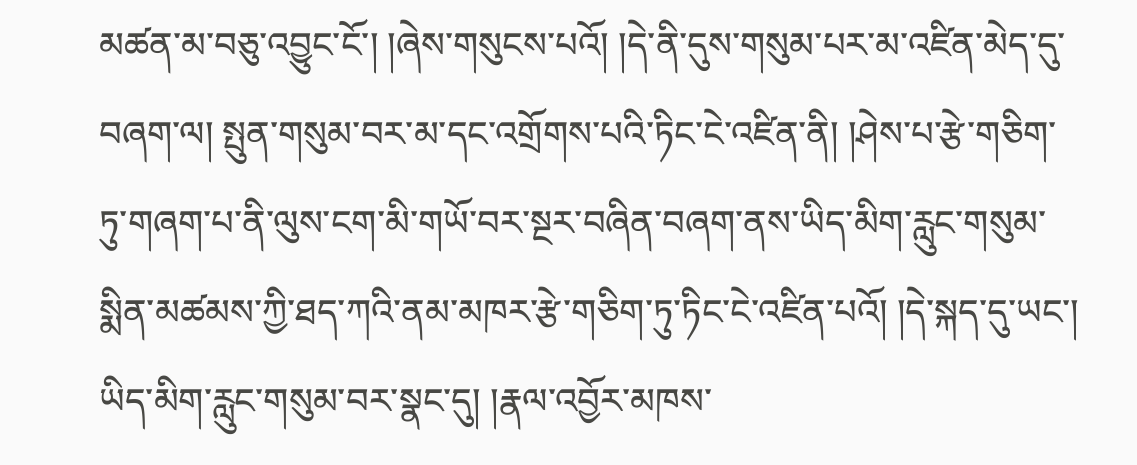མཚན་མ་བཅུ་འབྱུང་ངོ་། །ཞེས་གསུངས་པའོ། །དེ་ནི་དུས་གསུམ་པར་མ་འཛིན་མེད་དུ་བཞག་ལ། སྤུན་གསུམ་བར་མ་དང་འགྲོགས་པའི་ཏིང་ངེ་འཛིན་ནི། །ཤེས་པ་རྩེ་གཅིག་ཏུ་གཞག་པ་ནི་ལུས་ངག་མི་གཡོ་བར་སྔར་བཞིན་བཞག་ནས་ཡིད་མིག་རླུང་གསུམ་སྨིན་མཚམས་ཀྱི་ཐད་ཀའི་ནམ་མཁར་རྩེ་གཅིག་ཏུ་ཏིང་ངེ་འཛིན་པའོ། །དེ་སྐད་དུ་ཡང་། ཡིད་མིག་རླུང་གསུམ་བར་སྣང་དུ། །རྣལ་འབྱོར་མཁས་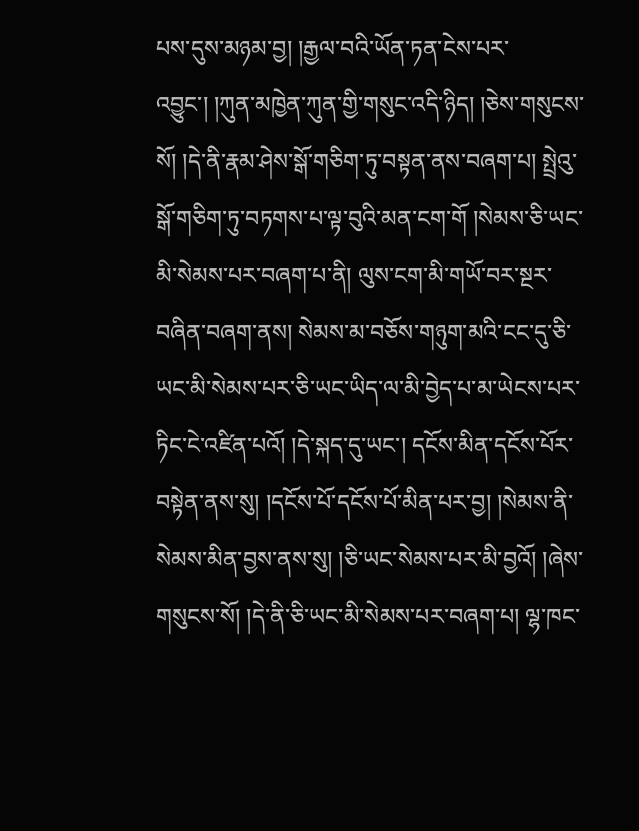པས་དུས་མཉམ་བྱ། །རྒྱལ་བའི་ཡོན་ཏན་ངེས་པར་འབྱུང་། །ཀུན་མཁྱེན་ཀུན་གྱི་གསུང་འདི་ཉིད། །ཅེས་གསུངས་སོ། །དེ་ནི་རྣམ་ཤེས་སྒོ་གཅིག་ཏུ་བསྟན་ནས་བཞག་པ། སྤྲེའུ་སྒོ་གཅིག་ཏུ་བཏགས་པ་ལྟ་བུའི་མན་ངག་གོ །སེམས་ཅི་ཡང་མི་སེམས་པར་བཞག་པ་ནི། ལུས་ངག་མི་གཡོ་བར་སྔར་བཞིན་བཞག་ནས། སེམས་མ་བཅོས་གཉུག་མའི་ངང་དུ་ཅི་ཡང་མི་སེམས་པར་ཅི་ཡང་ཡིད་ལ་མི་བྱེད་པ་མ་ཡེངས་པར་ཏིང་ངེ་འཛིན་པའོ། །དེ་སྐད་དུ་ཡང་། དངོས་མིན་དངོས་པོར་བསྟེན་ནས་སུ། །དངོས་པོ་དངོས་པོ་མིན་པར་བྱ། །སེམས་ནི་སེམས་མིན་བྱས་ནས་སུ། །ཅི་ཡང་སེམས་པར་མི་བྱའོ། །ཞེས་གསུངས་སོ། །དེ་ནི་ཅི་ཡང་མི་སེམས་པར་བཞག་པ། ལྷ་ཁང་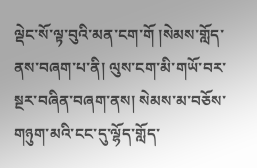ལྡེང་སོ་ལྟ་བུའི་མན་ངག་གོ །སེམས་གློད་ནས་བཞག་པ་ནི། ལུས་ངག་མི་གཡོ་བར་སྔར་བཞིན་བཞག་ནས། སེམས་མ་བཅོས་གཉུག་མའི་ངང་དུ་ལྷོད་གློད་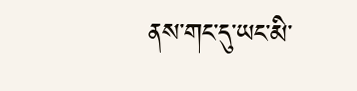ནས་གང་དུ་ཡང་མི་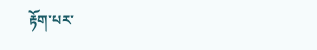རྟོག་པར་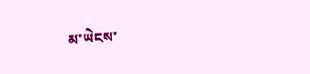མ་ཡེངས་